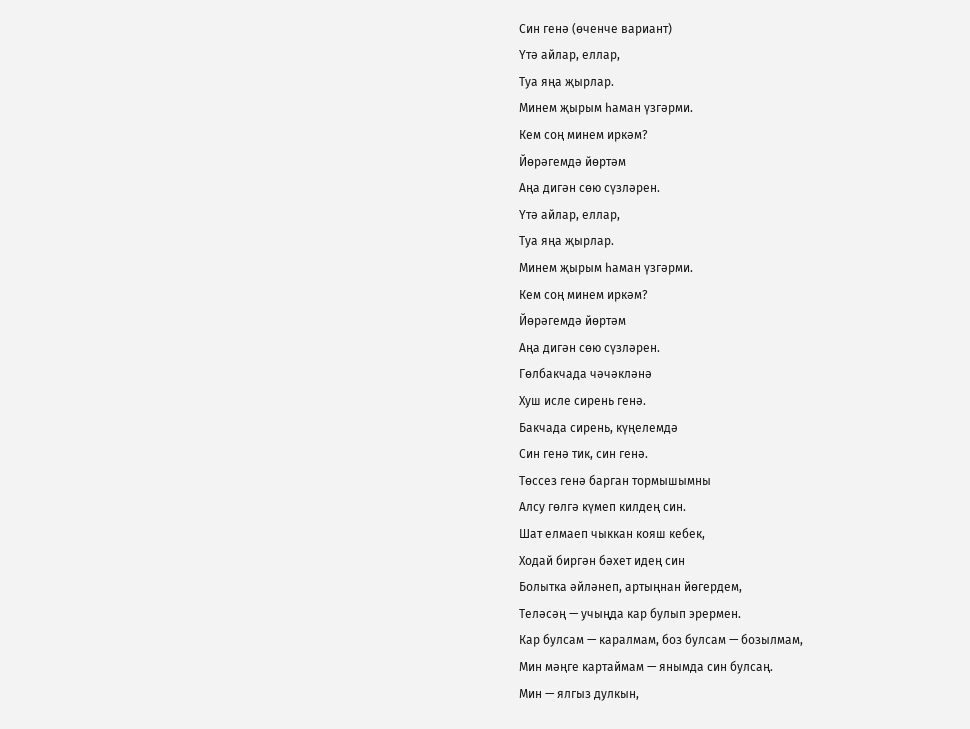Син генә (өченче вариант)
Үтә айлар, еллар,
Туа яңа җырлар.
Минем җырым һаман үзгәрми.
Кем соң минем иркәм?
Йөрәгемдә йөртәм
Аңа дигән сөю сүзләрен.
Үтә айлар, еллар,
Туа яңа җырлар.
Минем җырым һаман үзгәрми.
Кем соң минем иркәм?
Йөрәгемдә йөртәм
Аңа дигән сөю сүзләрен.
Гөлбакчада чәчәкләнә
Хуш исле сирень генә.
Бакчада сирень, күңелемдә
Син генә тик, син генә.
Төссез генә барган тормышымны
Алсу гөлгә күмеп килдең син.
Шат елмаеп чыккан кояш кебек,
Ходай биргән бәхет идең син
Болытка әйләнеп, артыңнан йөгердем,
Теләсәң — учыңда кар булып эрермен.
Кар булсам — каралмам, боз булсам — бозылмам,
Мин мәңге картаймам — янымда син булсаң.
Мин — ялгыз дулкын,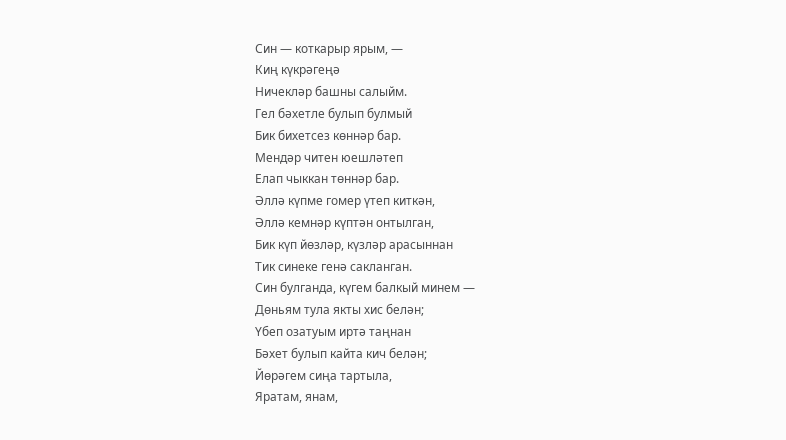Син — коткарыр ярым, —
Киң күкрәгеңә
Ничекләр башны салыйм.
Гел бәхетле булып булмый
Бик бихетсез көннәр бар.
Мендәр читен юешләтеп
Елап чыккан төннәр бар.
Әллә күпме гомер үтеп киткән,
Әллә кемнәр күптән онтылган,
Бик күп йөзләр, күзләр арасыннан
Тик синеке генә сакланган.
Син булганда, күгем балкый минем —
Дөньям тула якты хис белән;
Үбеп озатуым иртә таңнан
Бәхет булып кайта кич белән;
Йөрәгем сиңа тартыла,
Яратам, янам,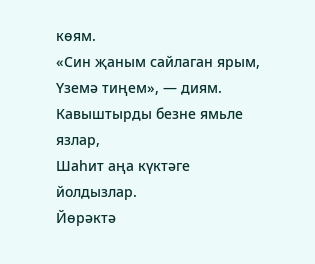көям.
«Син җаным сайлаган ярым,
Үземә тиңем», — диям.
Кавыштырды безне ямьле язлар,
Шаһит аңа күктәге йолдызлар.
Йөрәктә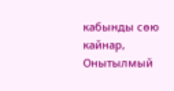кабынды сөю кайнар,
Онытылмый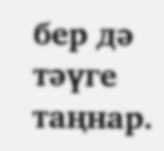бер дә тәүге таңнар.